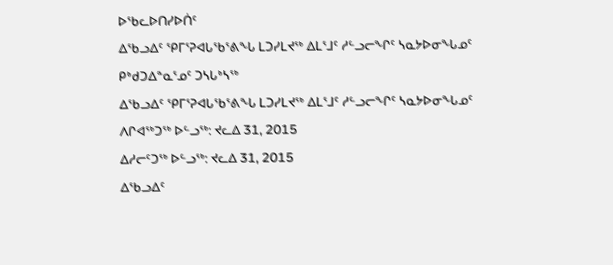ᐅᖃᓚᐅᑎᓯᐅᑏᑦ
ᐃᖃᓗᐃᑦ ᕿᒥᕐᕈᐊᒐᖃᕐᕕᖓ ᒪᑐᓯᒪᔪᖅ ᐃᒪᕐᒧᑦ ᓱᓪᓗᓕᖏᑦ ᓴᓇᔭᐅᓂᖓᓄᑦ
ᑭᒃᑯᑐᐃᓐᓇᕐᓄᑦ ᑐᓴᒐᒃᓴᖅ
ᐃᖃᓗᐃᑦ ᕿᒥᕐᕈᐊᒐᖃᕐᕕᖓ ᒪᑐᓯᒪᔪᖅ ᐃᒪᕐᒧᑦ ᓱᓪᓗᓕᖏᑦ ᓴᓇᔭᐅᓂᖓᓄᑦ
ᐱᒋᐊᖅᑐᖅ ᐅᓪᓗᖅ: ᔪᓚᐃ 31, 2015
ᐃᓱᓕᑦᑐᖅ ᐅᓪᓗᖅ: ᔪᓚᐃ 31, 2015
ᐃᖃᓗᐃᑦ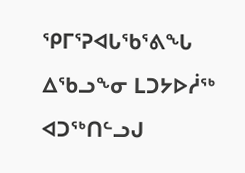ᕿᒥᕐᕈᐊᒐᖃᕐᕕᖓ ᐃᖃᓗᖕᓂ ᒪᑐᔭᐅᓲᖅ ᐊᑐᖅᑎᓪᓗᒍ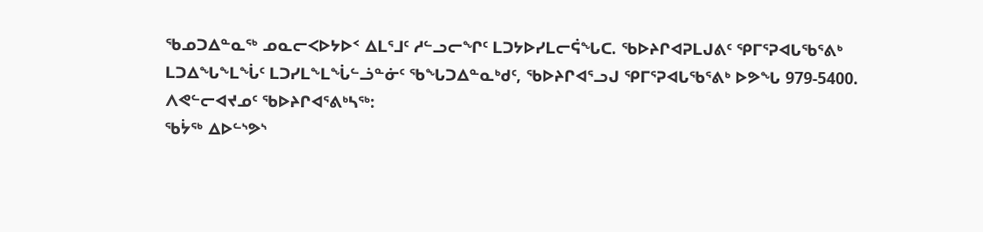ᖃᓄᑐᐃᓐᓇᖅ ᓄᓇᓕᐸᐅᔭᐅᑉ ᐃᒪᕐᒧᑦ ᓱᓪᓗᓕᖏᑦ ᒪᑐᔭᐅᓯᒪᓕᕌᖓᑕ. ᖃᐅᔨᒋᐊᕈᒪᒍᕕᑦ ᕿᒥᕐᕈᐊᒐᖃᕐᕕᒃ ᒪᑐᐃᖓᖕᒪᖔᑦ ᒪᑐᓯᒪᖕᒪᖔᓪᓘᓐᓃᑦ ᖃᖓᑐᐃᓐᓇᒃᑯᑦ, ᖃᐅᔨᒋᐊᕐᓗᒍ ᕿᒥᕐᕈᐊᒐᖃᕐᕕᒃ ᐅᕗᖓ 979-5400.
ᐱᕙᓪᓕᐊᔪᓄᑦ ᖃᐅᔨᒋᐊᕐᕕᒃᓴᖅ:
ᖃᔮᖅ ᐃᐅᓪᔅᕗᔅ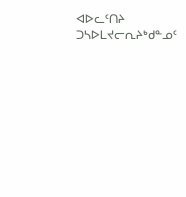ᐊᐅᓚᑦᑎᔨ ᑐᓴᐅᒪᔪᓕᕆᔨᒃᑯᓐᓄᑦ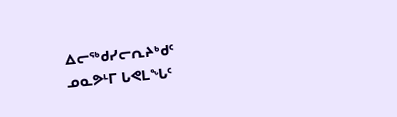ᐃᓕᖅᑯᓯᓕᕆᔨᒃᑯᑦ
ᓄᓇᕗᒻᒥ ᒐᕙᒪᖓᑦ